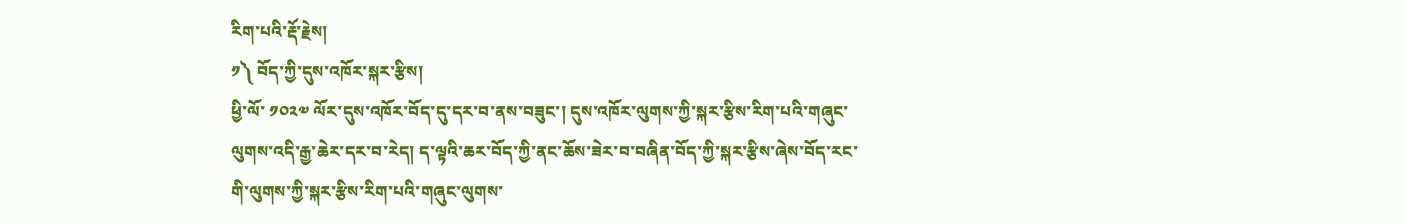རིག་པའི་རྡོ་རྗེས།
༡༽ བོད་ཀྱི་དུས་འཁོར་སྐར་རྩིས།
ཕྱི་ལོ་ ༡༠༢༧ ལོར་དུས་འཁོར་བོད་དུ་དར་བ་ནས་བཟུང་། དུས་འཁོར་ལུགས་ཀྱི་སྐར་རྩིས་རིག་པའི་གཞུང་ལུགས་འདི་རྒྱ་ཆེར་དར་བ་རེད། ད་ལྟའི་ཆར་བོད་ཀྱི་ནང་ཆོས་ཟེར་བ་བཞིན་བོད་ཀྱི་སྐར་རྩིས་ཞེས་བོད་རང་གི་ལུགས་ཀྱི་སྐར་རྩིས་རིག་པའི་གཞུང་ལུགས་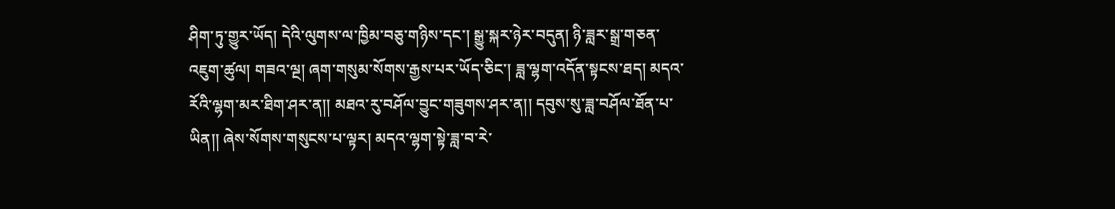ཤིག་ཏུ་གྱུར་ཡོད། དེའི་ལུགས་ལ་ཁྱིམ་བཅུ་གཉིས་དང་། སྒྱུ་སྐར་ཉེར་བདུན། ཉི་ཟླར་སྒྲ་གཅན་འཇུག་ཚུལ། གཟའ་ལྔ། ཞག་གསུམ་སོགས་རྒྱས་པར་ཡོད་ཅིང་། ཟླ་ལྷག་འདོན་སྟངས་ཐད། མདའ་རོའི་ལྷག་མར་ཐིག་ཤར་ན།། མཐའ་རུ་བཤོལ་བྱུང་གཟུགས་ཤར་ན།། དབུས་སུ་ཟླ་བཤོལ་ཐོན་པ་ཡིན།། ཞེས་སོགས་གསུངས་པ་ལྟར། མདའ་ལྷག་སྟེ་ཟླ་བ་རེ་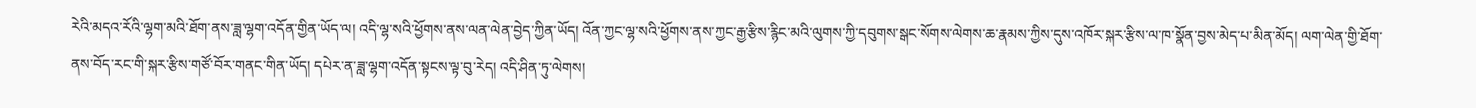རེའི་མདའ་རོའི་ལྷག་མའི་ཐོག་ནས་ཟླ་ལྷག་འདོན་གྱིན་ཡོད་ལ། འདི་ལྷ་སའི་ཕྱོགས་ནས་ལན་ལེན་བྱེད་ཀྱིན་ཡོད། འོན་ཀྱང་ལྷ་སའི་ཕྱོགས་ནས་ཀྱང་རྒྱ་རྩིས་རྙིང་མའི་ལུགས་ཀྱི་དབུགས་སྒང་སོགས་ལེགས་ཆ་རྣམས་ཀྱིས་དུས་འཁོར་སྐར་རྩིས་ལ་ཁ་སྣོན་བྱས་མེད་པ་མིན་མོད། ལག་ལེན་གྱི་ཐོག་ནས་བོད་རང་གི་སྐར་རྩིས་གཙོ་བོར་གནང་གིན་ཡོད། དཔེར་ན་ཟླ་ལྷག་འདོན་སྟངས་ལྟ་བུ་རེད། འདི་ཤིན་ཏུ་ལེགས།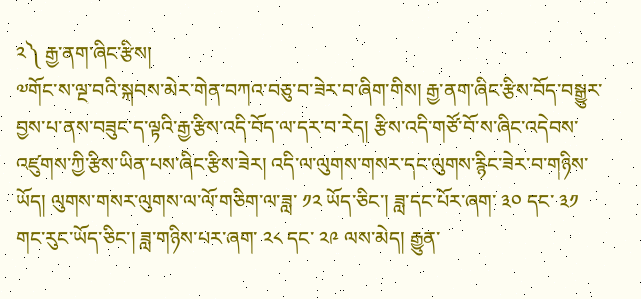༢༽ རྒྱ་ནག་ཞིང་རྩིས།
༧གོང་ས་ལྔ་བའི་སྐབས་མེར་གེན་བཀའ་བཅུ་བ་ཟེར་བ་ཞིག་གིས། རྒྱ་ནག་ཞིང་རྩིས་བོད་བསྒྱུར་བྱས་པ་ནས་བཟུང་ད་ལྟའི་རྒྱ་རྩིས་འདི་བོད་ལ་དར་བ་རེད། རྩིས་འདི་གཙོ་བོ་ས་ཞིང་འདེབས་འཛུགས་ཀྱི་རྩིས་ཡིན་པས་ཞིང་རྩིས་ཟེར། འདི་ལ་ལུགས་གསར་དང་ལུགས་རྙིང་ཟེར་བ་གཉིས་ཡོད། ལུགས་གསར་ལུགས་ལ་ལོ་གཅིག་ལ་ཟླ་ ༡༢ ཡོད་ཅིང་། ཟླ་དང་པོར་ཞག་ ༣༠ དང་ ༣༡ གང་རུང་ཡོད་ཅིང་། ཟླ་གཉིས་པར་ཞག་ ༢༨ དང་ ༢༩ ལས་མེད། རྒྱུན་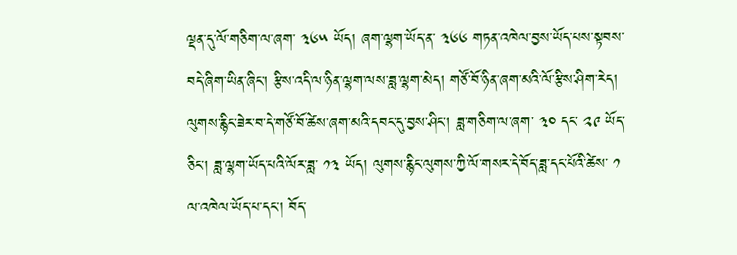ལྡན་དུ་ལོ་གཅིག་ལ་ཞག་ ༣༦༥ ཡོད། ཞག་ལྷག་ཡོད་ན་ ༣༦༦ གཏན་འཁེལ་བྱས་ཡོད་པས་སྟབས་བདེ་ཞིག་ཡིན་ཞིང་། རྩིས་འདི་ལ་ཉིན་ལྷག་ལས་ཟླ་ལྷག་མེད། གཙོ་བོ་ཉིན་ཞག་མའི་ལོ་རྩིས་ཤིག་རེད།
ལུགས་རྙིང་ཟེར་བ་དེ་གཙོ་བོ་ཚེས་ཞག་མའི་དབང་དུ་བྱས་ཤིང་། ཟླ་གཅིག་ལ་ཞག་ ༣༠ དང་ ༢༩ ཡོད་ཅིང་། ཟླ་ལྷག་ཡོད་པའི་ལོར་ཟླ་ ༡༣ ཡོད། ལུགས་རྙིང་ལུགས་ཀྱི་ལོ་གསར་དེ་བོད་ཟླ་དང་པོའི་ཚེས་ ༡ ལ་འཁེལ་ཡོད་པ་དང་། བོད་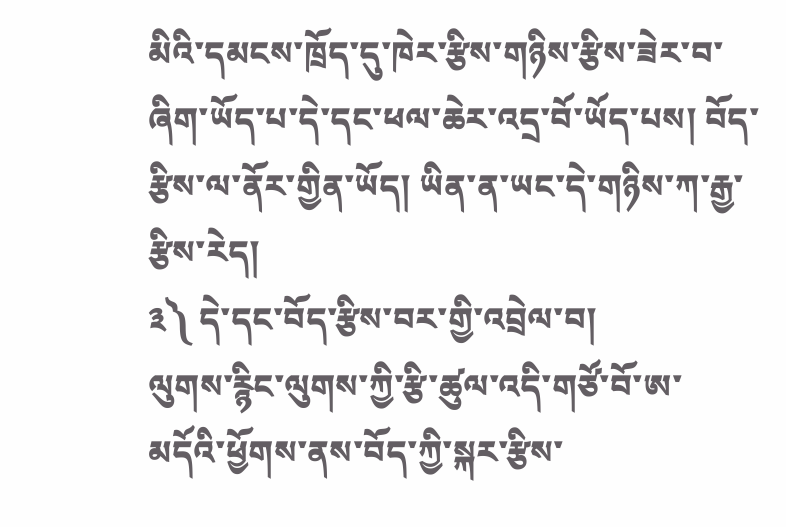མིའི་དམངས་ཁྲོད་དུ་ཁེར་རྩིས་གཉིས་རྩིས་ཟེར་བ་ཞིག་ཡོད་པ་དེ་དང་ཕལ་ཆེར་འདྲ་བོ་ཡོད་པས། བོད་རྩིས་ལ་ནོར་གྱིན་ཡོད། ཡིན་ན་ཡང་དེ་གཉིས་ཀ་རྒྱ་རྩིས་རེད།
༣༽ དེ་དང་བོད་རྩིས་བར་གྱི་འབྲེལ་བ།
ལུགས་རྙིང་ལུགས་ཀྱི་རྩི་ཚུལ་འདི་གཙོ་བོ་ཨ་མདོའི་ཕྱོགས་ནས་བོད་ཀྱི་སྐར་རྩིས་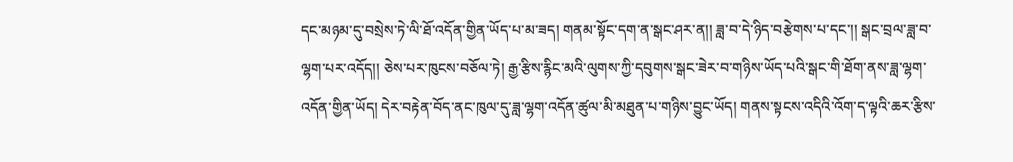དང་མཉམ་དུ་བསྲེས་ཏེ་ལི་ཐོ་འདོན་གྱིན་ཡོད་པ་མ་ཟད། གནམ་སྟོང་དག་ན་སྒང་ཤར་ན།། ཟླ་བ་དེ་ཉིད་བརྩེགས་པ་དང་།། སྒང་བྲལ་ཟླ་བ་ལྷག་པར་འདོད།། ཅེས་པར་ཁུངས་བཅོལ་ཏེ། རྒྱ་རྩིས་རྙིང་མའི་ལུགས་ཀྱི་དབུགས་སྒང་ཟེར་བ་གཉིས་ཡོད་པའི་སྒང་གི་ཐོག་ནས་ཟླ་ལྷག་འདོན་གྱིན་ཡོད། དེར་བརྟེན་བོད་ནང་ཁུལ་དུ་ཟླ་ལྷག་འདོན་ཚུལ་མི་མཐུན་པ་གཉིས་བྱུང་ཡོད། གནས་སྟངས་འདིའི་འོག་ད་ལྟའི་ཆར་རྩིས་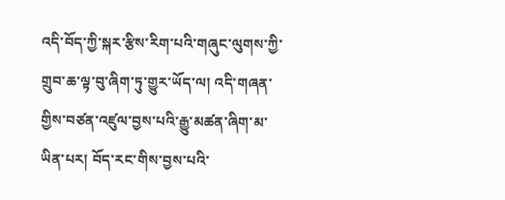འདི་བོད་ཀྱི་སྐར་རྩིས་རིག་པའི་གཞུང་ལུགས་ཀྱི་གྲུབ་ཆ་ལྟ་བུ་ཞིག་ཏུ་གྱུར་ཡོད་ལ། འདི་གཞན་གྱིས་བཙན་འཛུལ་བྱས་པའི་རྒྱུ་མཚན་ཞིག་མ་ཡིན་པར། བོད་རང་གིས་བྱས་པའི་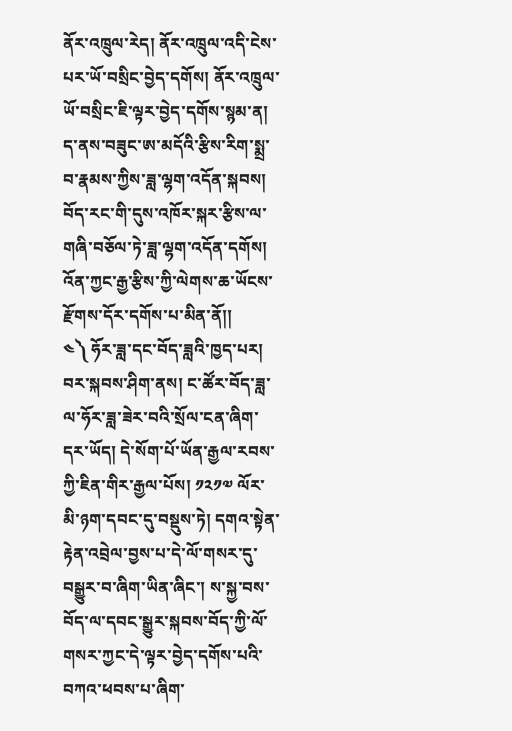ནོར་འཁྲུལ་རེད། ནོར་འཁྲུལ་འདི་ངེས་པར་ཡོ་བསྲིང་བྱེད་དགོས། ནོར་འཁྲུལ་ཡོ་བསྲིང་ཇི་ལྟར་བྱེད་དགོས་སྙམ་ན། ད་ནས་བཟུང་ཨ་མདོའི་རྩིས་རིག་སྨྲ་བ་རྣམས་ཀྱིས་ཟླ་ལྷག་འདོན་སྐབས། བོད་རང་གི་དུས་འཁོར་སྐར་རྩིས་ལ་གཞི་བཅོལ་ཏེ་ཟླ་ལྷག་འདོན་དགོས། འོན་ཀྱང་རྒྱ་རྩིས་ཀྱི་ལེགས་ཆ་ཡོངས་རྫོགས་དོར་དགོས་པ་མིན་ནོ།།
༤༽ ཧོར་ཟླ་དང་བོད་ཟླའི་ཁྱད་པར།
བར་སྐབས་ཤིག་ནས། ང་ཚོར་བོད་ཟླ་ལ་ཧོར་ཟླ་ཟེར་བའི་སྲོལ་ངན་ཞིག་དར་ཡོད། དེ་སོག་པོ་ཡོན་རྒྱལ་རབས་ཀྱི་ཇིན་གིར་རྒྱལ་པོས། ༡༢༡༧ ལོར་མི་ཉག་དབང་དུ་བསྡུས་ཏེ། དགའ་སྟེན་རྟེན་འབྲེལ་བྱས་པ་དེ་ལོ་གསར་དུ་བསྒྱུར་བ་ཞིག་ཡིན་ཞིང་། ས་སྐྱ་བས་བོད་ལ་དབང་སྒྱུར་སྐབས་བོད་ཀྱི་ལོ་གསར་ཀྱང་དེ་ལྟར་བྱེད་དགོས་པའི་བཀའ་ཕབས་པ་ཞིག་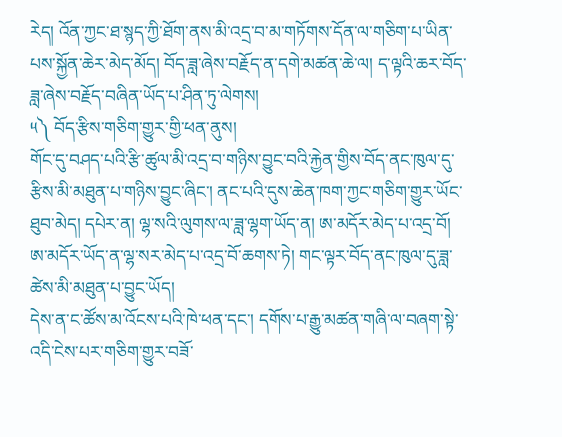རེད། འོན་ཀྱང་ཐ་སྙད་ཀྱི་ཐོག་ནས་མི་འདྲ་བ་མ་གཏོགས་དོན་ལ་གཅིག་པ་ཡིན་པས་སྐྱོན་ཆེར་མེད་མོད། བོད་ཟླ་ཞེས་བརྗོད་ན་དགེ་མཚན་ཆེ་ལ། ད་ལྟའི་ཆར་བོད་ཟླ་ཞེས་བརྗོད་བཞིན་ཡོད་པ་ཤིན་ཏུ་ལེགས།
༥༽ བོད་རྩིས་གཅིག་གྱུར་གྱི་ཕན་ནུས།
གོང་དུ་བཤད་པའི་རྩི་ཚུལ་མི་འདྲ་བ་གཉིས་བྱུང་བའི་རྐྱེན་གྱིས་བོད་ནང་ཁུལ་དུ་རྩིས་མི་མཐུན་པ་གཉིས་བྱུང་ཞིང་། ནང་པའི་དུས་ཆེན་ཁག་ཀྱང་གཅིག་གྱུར་ཡོང་ཐུབ་མེད། དཔེར་ན། ལྷ་སའི་ལུགས་ལ་ཟླ་ལྷག་ཡོད་ན། ཨ་མདོར་མེད་པ་འདྲ་བོ། ཨ་མདོར་ཡོད་ན་ལྷ་སར་མེད་པ་འདྲ་བོ་ཆགས་ཏེ། གང་ལྟར་བོད་ནང་ཁུལ་དུ་ཟླ་ཚེས་མི་མཐུན་པ་བྱུང་ཡོད།
དེས་ན་ང་ཚོས་མ་འོངས་པའི་ཁེ་ཕན་དང་། དགོས་པ་རྒྱུ་མཚན་གཞི་ལ་བཞག་སྟེ་འདི་ངེས་པར་གཅིག་གྱུར་བཟོ་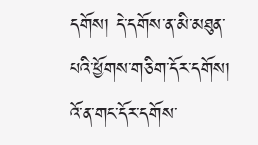དགོས། དེ་དགོས་ན་མི་མཐུན་པའི་ཕྱོགས་གཅིག་དོར་དགོས། འོ་ན་གང་དོར་དགོས་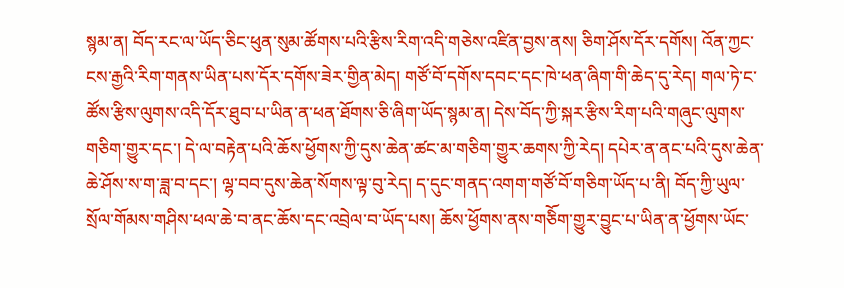སྙམ་ན། བོད་རང་ལ་ཡོད་ཅིང་ཕུན་སུམ་ཚོགས་པའི་རྩིས་རིག་འདི་གཅེས་འཛིན་བྱས་ནས། ཅིག་ཤོས་དོར་དགོས། འོན་ཀྱང་ངས་རྒྱའི་རིག་གནས་ཡིན་པས་དོར་དགོས་ཟེར་གྱིན་མེད། གཙོ་བོ་དགོས་དབང་དང་ཁེ་ཕན་ཞིག་གི་ཆེད་དུ་རེད། གལ་ཏེ་ང་ཚོས་རྩིས་ལུགས་འདི་དོར་ཐུབ་པ་ཡིན་ན་ཕན་ཐོགས་ཅི་ཞིག་ཡོད་སྙམ་ན། དེས་བོད་ཀྱི་སྐར་རྩིས་རིག་པའི་གཞུང་ལུགས་གཅིག་གྱུར་དང་། དེ་ལ་བརྟེན་པའི་ཆོས་ཕྱོགས་ཀྱི་དུས་ཆེན་ཚང་མ་གཅིག་གྱུར་ཆགས་ཀྱི་རེད། དཔེར་ན་ནང་པའི་དུས་ཆེན་ཆེ་ཤོས་ས་ག་ཟླ་བ་དང་། ལྷ་བབ་དུས་ཆེན་སོགས་ལྟ་བུ་རེད། ད་དུང་གནད་འགག་གཙོ་བོ་གཅིག་ཡོད་པ་ནི། བོད་ཀྱི་ཡུལ་སྲོལ་གོམས་གཤིས་ཕལ་ཆེ་བ་ནང་ཆོས་དང་འབྲེལ་བ་ཡོད་པས། ཆོས་ཕྱོགས་ནས་གཅིོག་གྱུར་བྱུང་པ་ཡིན་ན་ཕྱོགས་ཡོང་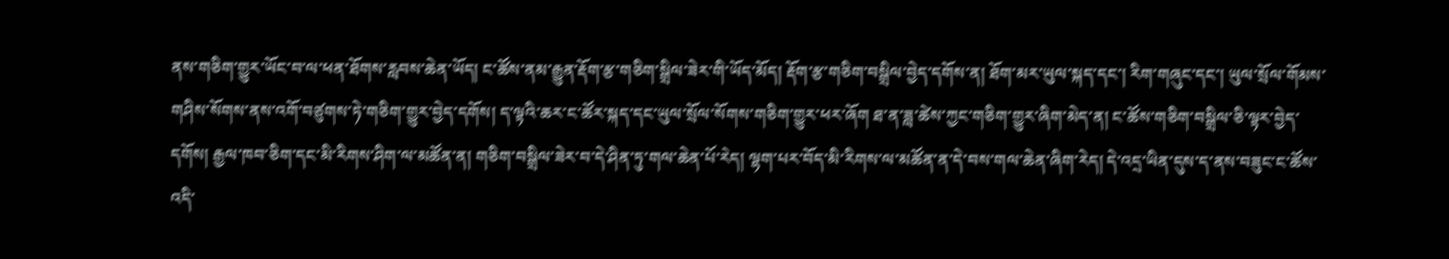ནས་གཅིག་གྱུར་ཡོང་བ་ལ་ཕན་ཐོགས་རླབས་ཆེན་ཡོད། ང་ཚོས་ནམ་རྒྱུན་རྡོག་རྩ་གཅིག་སྒྲིལ་ཟེར་གི་ཡོད་མོད། རྡོག་རྩ་གཅིག་བསྒྲིལ་བྱེད་དགོས་ན། ཐོག་མར་ཡུལ་སྐད་དང་། རིག་གཞུང་དང་། ཡུལ་སྲོལ་གོམས་གཤིས་སོགས་ནས་འགོ་བཙུགས་ཏེ་གཅིག་གྱུར་བྱེད་དགོས། ད་ལྟའི་ཆར་ང་ཚོར་སྐད་དང་ཡུལ་སྲོལ་སོགས་གཅིག་གྱུར་ཕར་ཞོག ཐ་ན་ཟླ་ཚེས་ཀྱང་གཅིག་གྱུར་ཞིག་མེད་ན། ང་ཚོས་གཅིག་བསྒྲིལ་ཅི་ལྟར་བྱེད་དགོས། རྒྱལ་ཁབ་ཅིག་དང་མི་རིགས་ཤིག་ལ་མཚོན་ན། གཅིག་བསྒྲིལ་ཟེར་བ་དེ་ཤིན་ཏུ་གལ་ཆེན་པོ་རེད། ལྷག་པར་བོད་མི་རིགས་ལ་མཚོན་ན་དེ་བས་གལ་ཆེན་ཞིག་རེད། དེ་འདྲ་ཡིན་དུས་ད་ནས་བཟུང་ང་ཚོས་འདི་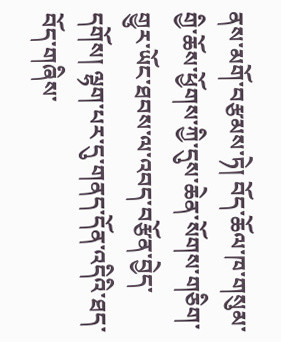ནས་མགོ་བརྩམས་ཏེ། བོད་ཆོལ་ཁ་གསུམ་གྱི་ཆོས་ཕྱོགས་ཀྱི་དུས་ཆེན་སོགས་གཅིག་གྱུར་ཡོང་ཐབས་ལ་འབད་བརྩོན་བྱེད་དགོས། ལྷག་པར་དུ་གནད་དོན་འདིའི་ཐད་བོད་གཞིས་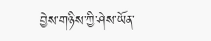བྱེས་གཉིས་ཀྱི་ཤེས་ཡོན་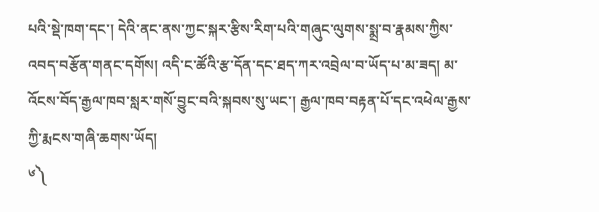པའི་སྡེ་ཁག་དང་། དེའི་ནང་ནས་ཀྱང་སྐར་རྩིས་རིག་པའི་གཞུང་ལུགས་སྨྲ་བ་རྣམས་ཀྱིས་འབད་བརྩོན་གནང་དགོས། འདི་ང་ཚོའི་རྩ་དོན་དང་ཐད་ཀར་འབྲེལ་བ་ཡོད་པ་མ་ཟད། མ་འོངས་བོད་རྒྱལ་ཁབ་སླར་གསོ་བྱུང་བའི་སྐབས་སུ་ཡང་། རྒྱལ་ཁབ་བརྟན་པོ་དང་འཕེལ་རྒྱས་ཀྱི་རྨངས་གཞི་ཆགས་ཡོད།
༦༽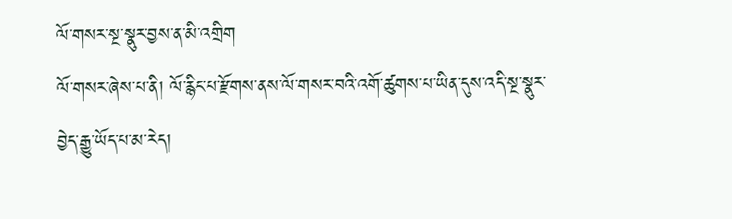ལོ་གསར་སྔ་སྣུར་བྱས་ན་མི་འགྲིག
ལོ་གསར་ཞེས་པ་ནི། ལོ་རྙིང་པ་རྫོགས་ནས་ལོ་གསར་བའི་འགོ་ཚུགས་པ་ཡིན་དུས་འདི་སྔ་སྣུར་བྱེད་རྒྱུ་ཡོད་པ་མ་རེད།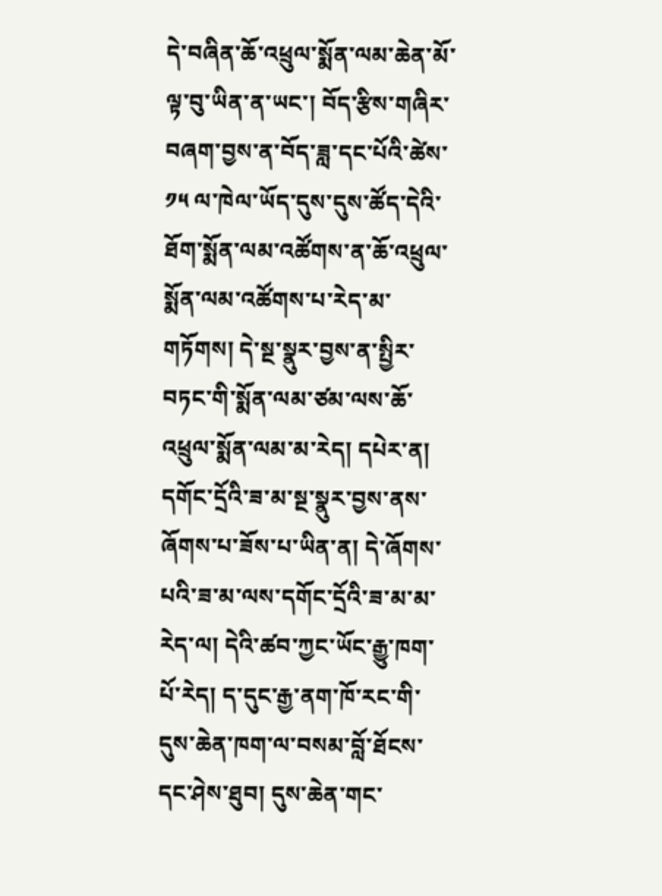དེ་བཞིན་ཆོ་འཕྲུལ་སྨོན་ལམ་ཆེན་མོ་ལྟ་བུ་ཡིན་ན་ཡང་། བོད་རྩིས་གཞིར་བཞག་བྱས་ན་བོད་ཟླ་དང་པོའི་ཚེས་ ༡༥ ལ་ཁེལ་ཡོད་དུས་དུས་ཚོད་དེའི་ཐོག་སྨོན་ལམ་འཚོགས་ན་ཆོ་འཕྲུལ་སྨོན་ལམ་འཚོགས་པ་རེད་མ་གཏོགས། དེ་སྔ་སྣུར་བྱས་ན་སྤྱིར་བཏང་གི་སྨོན་ལམ་ཙམ་ལས་ཆོ་འཕྲུལ་སྨོན་ལམ་མ་རེད། དཔེར་ན། དགོང་དྲོའི་ཟ་མ་སྔ་སྣུར་བྱས་ནས་ཞོགས་པ་ཟོས་པ་ཡིན་ན། དེ་ཞོགས་པའི་ཟ་མ་ལས་དགོང་དྲོའི་ཟ་མ་མ་རེད་ལ། དེའི་ཚབ་ཀྱང་ཡོང་རྒྱུ་ཁག་པོ་རེད། ད་དུང་རྒྱ་ནག་ཁོ་རང་གི་དུས་ཆེན་ཁག་ལ་བསམ་བློ་ཐོངས་དང་ཤེས་ཐུབ། དུས་ཆེན་གང་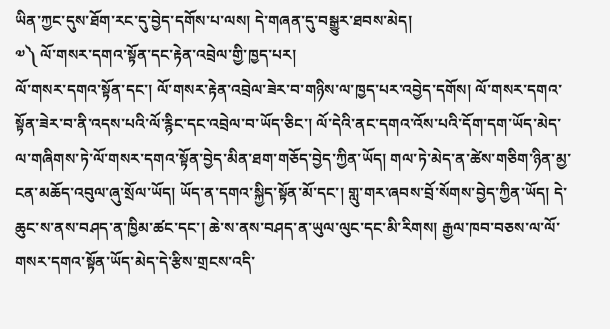ཡིན་ཀྱང་དུས་ཐོག་རང་དུ་བྱེད་དགོས་པ་ལས། དེ་གཞན་དུ་བསྒྱུར་ཐབས་མེད།
༧༽ ལོ་གསར་དགའ་སྟོན་དང་རྟེན་འབྲེལ་གྱི་ཁྱད་པར།
ལོ་གསར་དགའ་སྟོན་དང་། ལོ་གསར་རྟེན་འབྲེལ་ཟེར་བ་གཉིས་ལ་ཁྱད་པར་འབྱེད་དགོས། ལོ་གསར་དགའ་སྟོན་ཟེར་བ་ནི་འདས་པའི་ལོ་རྙིང་དང་འབྲེལ་བ་ཡོད་ཅིང་། ལོ་དེའི་ནང་དགའ་འོས་པའི་དོག་དག་ཡོད་མེད་ལ་གཞིགས་ཏེ་ལོ་གསར་དགའ་སྟོན་བྱེད་མིན་ཐག་གཅོད་བྱེད་ཀྱིན་ཡོད། གལ་ཏེ་མེད་ན་ཚེས་གཅིག་ཉིན་མྱ་ངན་མཆོད་འབུལ་ཞུ་སྲོལ་ཡོད། ཡོད་ན་དགའ་སྐྱིད་སྟོན་མོ་དང་། གླུ་གར་ཞབས་བྲོ་སོགས་བྱེད་ཀྱིན་ཡོད། དེ་ཆུང་ས་ནས་བཤད་ན་ཁྱིམ་ཚང་དང་། ཆེ་ས་ནས་བཤད་ན་ཡུལ་ལུང་དང་མི་རིགས། རྒྱལ་ཁབ་བཅས་ལ་ལོ་གསར་དགའ་སྟོན་ཡོད་མེད་དེ་རྩིས་གྲངས་འདི་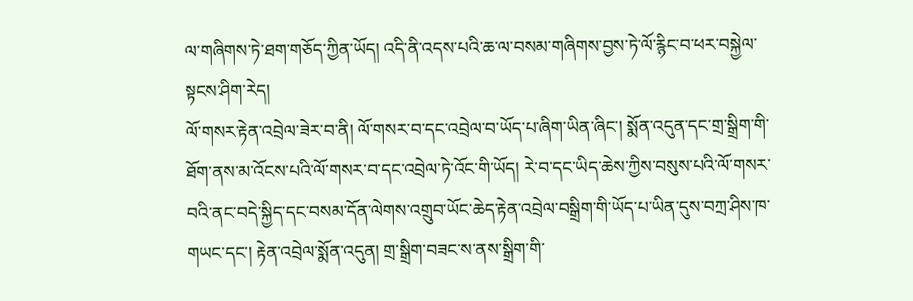ལ་གཞིགས་ཏེ་ཐག་གཅོད་ཀྱིན་ཡོད། འདི་ནི་འདས་པའི་ཆ་ལ་བསམ་གཞིགས་བྱས་ཏེ་ལོ་རྙིང་བ་ཕར་བསྐྱེལ་སྟངས་ཤིག་རེད།
ལོ་གསར་རྟེན་འབྲེལ་ཟེར་བ་ནི། ལོ་གསར་བ་དང་འབྲེལ་བ་ཡོད་པ་ཞིག་ཡིན་ཞིང་། སྨོན་འདུན་དང་གྲ་སྒྲིག་གི་ཐོག་ནས་མ་འོངས་པའི་ལོ་གསར་བ་དང་འབྲེལ་ཏེ་འོང་གི་ཡོད། རེ་བ་དང་ཡིད་ཆེས་ཀྱིས་བསུས་པའི་ལོ་གསར་བའི་ནང་བདེ་སྐྱིད་དང་བསམ་དོན་ལེགས་འགྲུབ་ཡོང་ཆེད་རྟེན་འབྲེལ་བསྒྲིག་གི་ཡོད་པ་ཡིན་དུས་བཀྲ་ཤིས་ཁ་གཡང་དང་། རྟེན་འབྲེལ་སྨོན་འདུན། གྲ་སྒྲིག་བཟང་ས་ནས་སྒྲིག་གི་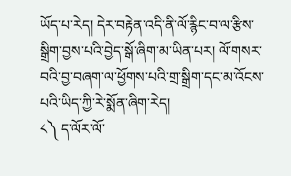ཡོད་པ་རེད། དེར་བརྟེན་འདི་ནི་ལོ་རྙིང་བ་ལ་རྩིས་སྒྲིག་བྱས་པའི་བྱེད་སྒོ་ཞིག་མ་ཡིན་པར། ལོ་གསར་བའི་བྱ་བཞག་ལ་ཕྱོགས་པའི་གྲ་སྒྲིག་དང་མ་འོངས་པའི་ཡིད་ཀྱི་རེ་སྨོན་ཞིག་རེད།
༨༽ ད་ལོར་ལོ་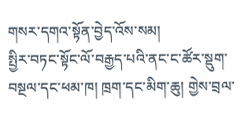གསར་དགའ་སྟོན་བྱེད་འོས་སམ།
སྤྱིར་བཏང་སྟོང་ལོ་བརྒྱད་པའི་ནང་ང་ཚོར་སྡུག་བསྔལ་དང་ཕམ་ཁ། ཁྲག་དང་མིག་ཆུ། གྱེས་བྲལ་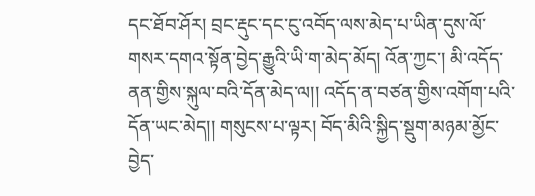དང་ཐོབ་ཤོར། བྲང་རྡུང་དང་ངུ་འབོད་ལས་མེད་པ་ཡིན་དུས་ལོ་གསར་དགའ་སྟོན་བྱེད་རྒྱུའི་ཡི་ག་མེད་མོད། འོན་ཀྱང་། མི་འདོད་ནན་གྱིས་སྐུལ་བའི་དོན་མེད་ལ།། འདོད་ན་བཙན་གྱིས་འགོག་པའི་དོན་ཡང་མེད།། གསུངས་པ་ལྟར། བོད་མིའི་སྐྱིད་སྡུག་མཉམ་མྱོང་བྱེད་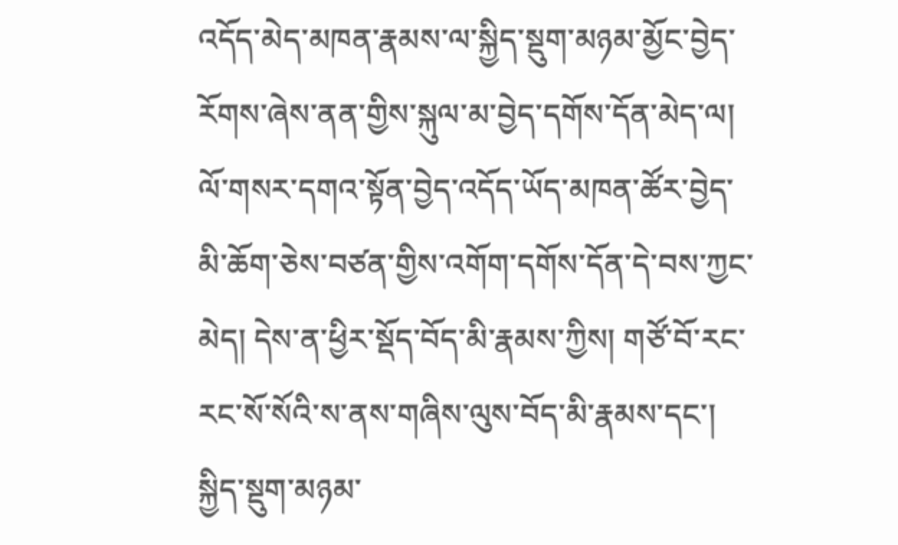འདོད་མེད་མཁན་རྣམས་ལ་སྐྱིད་སྡུག་མཉམ་མྱོང་བྱེད་རོགས་ཞེས་ནན་གྱིས་སྐུལ་མ་བྱེད་དགོས་དོན་མེད་ལ། ལོ་གསར་དགའ་སྟོན་བྱེད་འདོད་ཡོད་མཁན་ཚོར་བྱེད་མི་ཆོག་ཅེས་བཙན་གྱིས་འགོག་དགོས་དོན་དེ་བས་ཀྱང་མེད། དེས་ན་ཕྱིར་སྡོད་བོད་མི་རྣམས་ཀྱིས། གཙོ་བོ་རང་རང་སོ་སོའི་ས་ནས་གཞིས་ལུས་བོད་མི་རྣམས་དང་། སྐྱིད་སྡུག་མཉམ་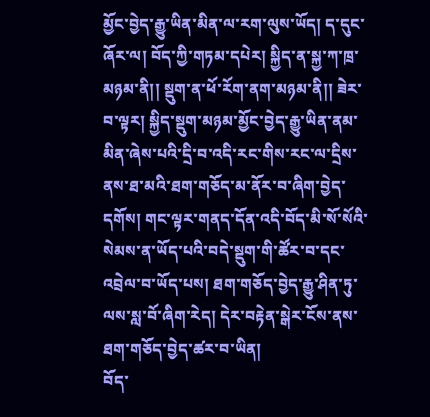མྱོང་བྱེད་རྒྱུ་ཡིན་མིན་ལ་རག་ལུས་ཡོད། ད་དུང་ཞོར་ལ། བོད་ཀྱི་གཏམ་དཔེར། སྐྱིད་ན་སྐྱ་ཀ་ཁྲ་མཉམ་ནི།། སྡུག་ན་ཕོ་རོག་ནག་མཉམ་ནི།། ཟེར་བ་ལྟར། སྐྱིད་སྡུག་མཉམ་མྱོང་བྱེད་རྒྱུ་ཡིན་ནམ་མིན་ཞེས་པའི་དྲི་བ་འདི་རང་གིས་རང་ལ་དྲིས་ནས་ཐ་མའི་ཐག་གཅོད་མ་ནོར་བ་ཞིག་བྱེད་དགོས། གང་ལྟར་གནད་དོན་འདི་བོད་མི་སོ་སོའི་སེམས་ན་ཡོད་པའི་བདེ་སྡུག་གི་ཚོར་བ་དང་འབྲེལ་བ་ཡོད་པས། ཐག་གཅོད་བྱེད་རྒྱུ་ཤིན་ཏུ་ལས་སླ་བོ་ཞིག་རེད། དེར་བརྟེན་སྒེར་ངོས་ནས་ཐག་གཅོད་བྱེད་ཚར་བ་ཡིན།
བོད་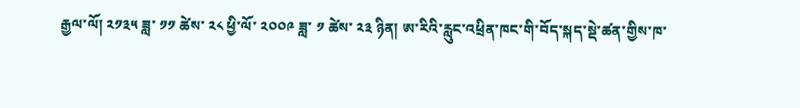རྒྱལ་ལོ། ༢༡༣༥ ཟླ་ ༡༡ ཚེས་ ༢༨ ཕྱི་ལོ་ ༢༠༠༩ ཟླ་ ༡ ཚེས་ ༢༣ ཉིན། ཨ་རིའི་རླུང་འཕྲིན་ཁང་གི་བོད་སྐད་སྡེ་ཚན་གྱིས་ཁ་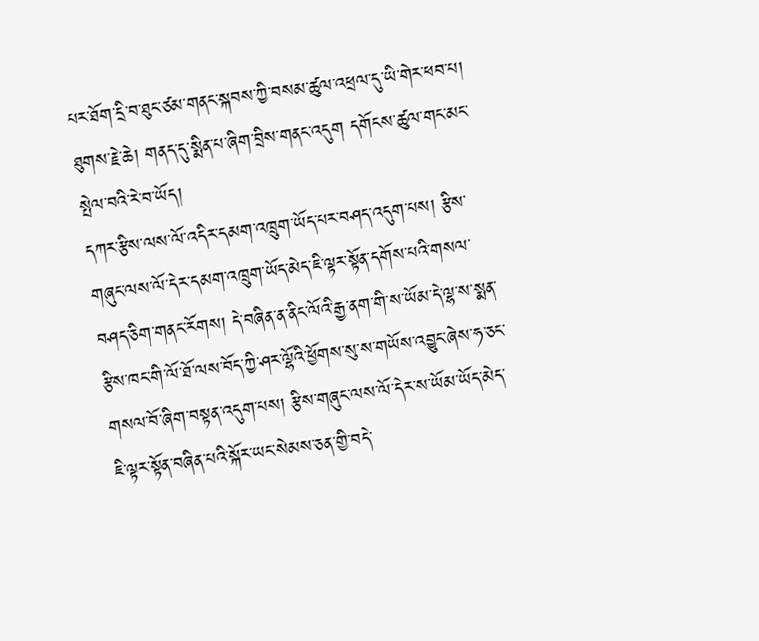པར་ཐོག་དྲི་བ་ཐུང་ཙམ་གནང་སྐབས་ཀྱི་བསམ་ཚུལ་འཕྲལ་དུ་ཡི་གེར་ཕབ་པ།
ཐུགས་རྗེ་ཆེ། གནད་དུ་སྨིན་པ་ཞིག་བྲིས་གནང་འདུག དགོངས་ཚུལ་གང་མང་སྤེལ་བའི་རེ་བ་ཡོད།
དཀར་རྩིས་ལས་ལོ་འདིར་དམག་འཁྲུག་ཡོད་པར་བཤད་འདུག་པས། རྩིས་གཞུང་ལས་ལོ་དེར་དམག་འཁྲུག་ཡོད་མེད་ཇི་ལྟར་སྟོན་དགོས་པའི་གསལ་བཤད་ཅིག་གནང་རོགས། དེ་བཞིན་ན་ནིང་ལོའི་རྒྱ་ནག་གི་ས་ཡོམ་དེ་ལྷ་ས་སྨན་རྩིས་ཁང་གི་ལོ་ཐོ་ལས་བོད་ཀྱི་ཤར་ལྷོའི་ཕྱོགས་སུ་ས་གཡོས་འབྱུང་ཞེས་ཧ་ཅང་གསལ་བོ་ཞིག་བསྟན་འདུག་པས། རྩིས་གཞུང་ལས་ལོ་དེར་ས་ཡོམ་ཡོད་མེད་ཇི་ལྟར་སྟོན་བཞིན་པའི་སྐོར་ཡང་སེམས་ཅན་གྱི་བདེ་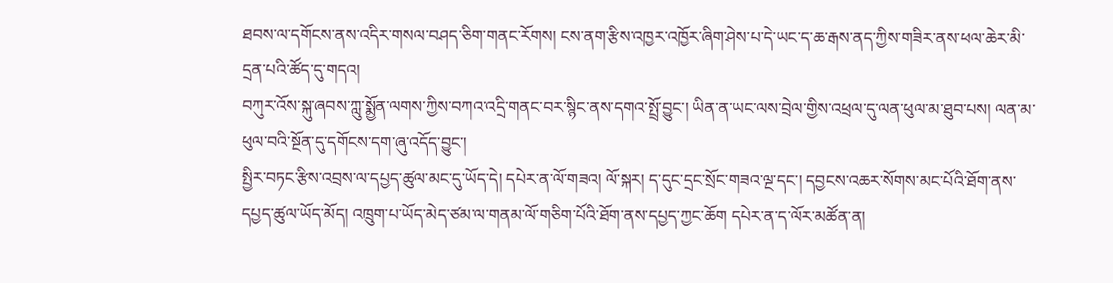ཐབས་ལ་དགོངས་ནས་འདིར་གསལ་བཤད་ཅིག་གནང་རོགས། ངས་ནག་རྩིས་འཁྱར་འཁྱོར་ཞིག་ཤེས་པ་དེ་ཡང་ད་ཆ་རྒས་ནད་ཀྱིས་གཟིར་ནས་ཕལ་ཆེར་མི་དྲན་པའི་ཚོད་དུ་གདའ།
བཀུར་འོས་སྐུ་ཞབས་ཀླུ་སྨྱོན་ལགས་ཀྱིས་བཀའ་འདྲི་གནང་བར་སྙིང་ནས་དགའ་སྤྲོ་བྱུང་། ཡིན་ན་ཡང་ལས་བྲེལ་གྱིས་འཕྲལ་དུ་ལན་ཕུལ་མ་ཐུབ་པས། ལན་མ་ཕུལ་བའི་སྔོན་དུ་དགོངས་དག་ཞུ་འདོད་བྱུང་།
སྤྱིར་བཏང་རྩིས་འབྲས་ལ་དཔྱད་ཚུལ་མང་དུ་ཡོད་དེ། དཔེར་ན་ལོ་གཟའ། ལོ་སྐར། ད་དུང་དྲང་སྲོང་གཟའ་ལྔ་དང་། དབྱངས་འཆར་སོགས་མང་པོའི་ཐོག་ནས་དཔྱད་ཚུལ་ཡོད་མོད། འཁྲུག་པ་ཡོད་མེད་ཙམ་ལ་གནམ་ལོ་གཅིག་པོའི་ཐོག་ནས་དཔྱད་ཀྱང་ཆོག དཔེར་ན་ད་ལོར་མཚོན་ན།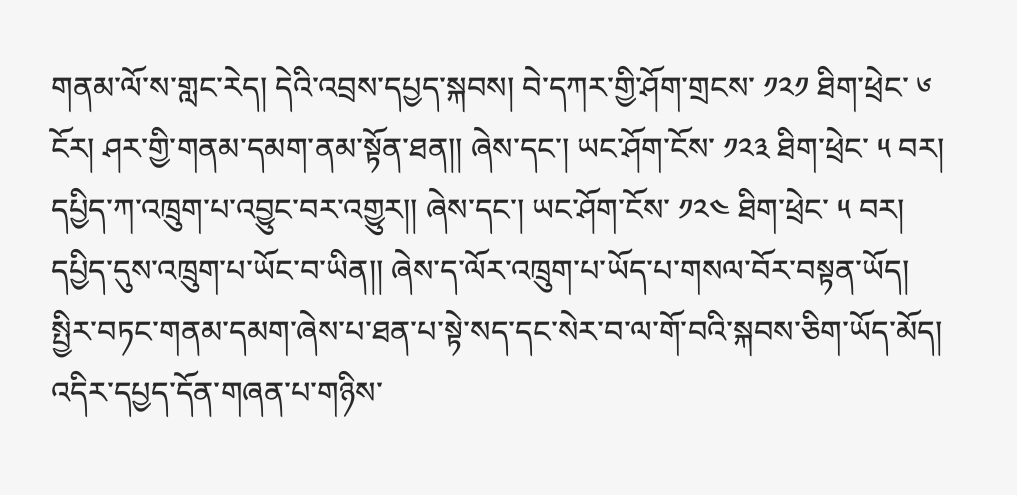གནམ་ལོ་ས་གླང་རེད། དེའི་འབྲས་དཔྱད་སྐབས། བེ་དཀར་གྱི་ཤོག་གྲངས་ ༡༢༡ ཐིག་ཕྲེང་ ༦ ངོར། ཤར་གྱི་གནམ་དམག་ནམ་སྟོན་ཐན།། ཞེས་དང་། ཡང་ཤོག་ངོས་ ༡༢༣ ཐིག་ཕྲེང་ ༥ བར། དཔྱིད་ཀ་འཁྲུག་པ་འབྱུང་བར་འགྱུར།། ཞེས་དང་། ཡང་ཤོག་ངོས་ ༡༢༤ ཐིག་ཕྲེང་ ༥ བར། དཔྱིད་དུས་འཁྲུག་པ་ཡོང་བ་ཡིན།། ཞེས་ད་ལོར་འཁྲུག་པ་ཡོད་པ་གསལ་བོར་བསྟན་ཡོད། སྤྱིར་བཏང་གནམ་དམག་ཞེས་པ་ཐན་པ་སྟེ་སད་དང་སེར་བ་ལ་གོ་བའི་སྐབས་ཅིག་ཡོད་མོད། འདིར་དཔྱད་དོན་གཞན་པ་གཉིས་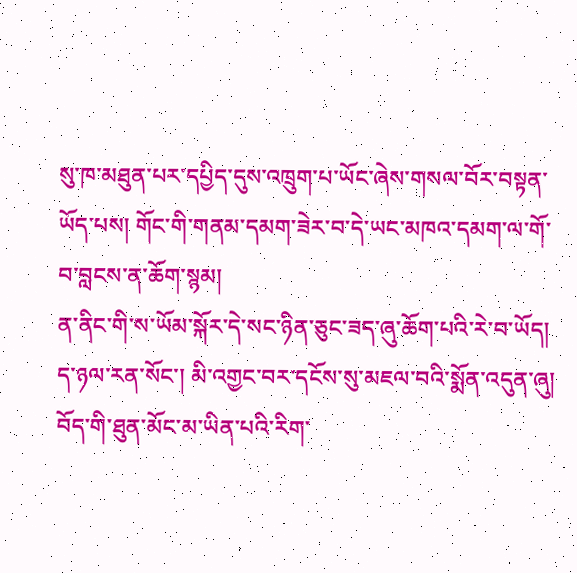སུ་ཁ་མཐུན་པར་དཔྱིད་དུས་འཁྲུག་པ་ཡོང་ཞེས་གསལ་བོར་བསྟན་ཡོད་པས། གོང་གི་གནམ་དམག་ཟེར་བ་དེ་ཡང་མཁའ་དམག་ལ་གོ་བ་བླངས་ན་ཆོག་སྙམ།
ན་ནིང་གི་ས་ཡོམ་སྐོར་དེ་སང་ཉིན་ཅུང་ཟད་ཞུ་ཆོག་པའི་རེ་བ་ཡོད། ད་ཉལ་རན་སོང་། མི་འགྱང་བར་དངོས་སུ་མཇལ་བའི་སྨོན་འདུན་ཞུ།
བོད་གི་ཐུན་མོང་མ་ཡིན་པའི་རིག་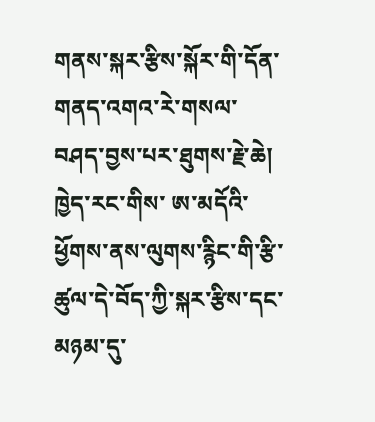གནས་སྐར་རྩིས་སྐོར་གི་དོན་གནད་འགའ་རེ་གསལ་བཤད་བྱས་པར་ཐུགས་རྗེ་ཆེ།
ཁྱེད་རང་གིས་ ཨ་མདོའི་ཕྱོགས་ནས་ལུགས་རྙིང་གི་རྩི་ཚུལ་དེ་བོད་ཀྱི་སྐར་རྩིས་དང་མཉམ་དུ་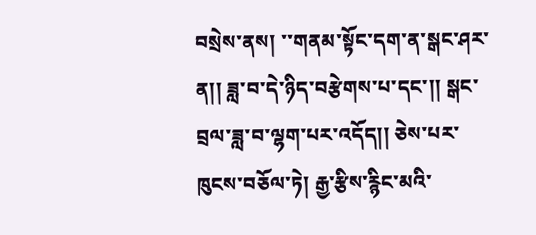བསྲེས་ནས། ་་གནམ་སྟོང་དག་ན་སྒང་ཤར་ན།། ཟླ་བ་དེ་ཉིད་བརྩེགས་པ་དང་།། སྒང་བྲལ་ཟླ་བ་ལྷག་པར་འདོད།། ཅེས་པར་ཁུངས་བཅོལ་ཏེ། རྒྱ་རྩིས་རྙིང་མའི་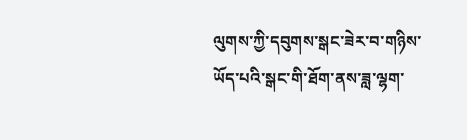ལུགས་ཀྱི་དབུགས་སྒང་ཟེར་བ་གཉིས་ཡོད་པའི་སྒང་གི་ཐོག་ནས་ཟླ་ལྷག་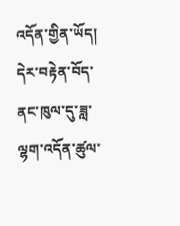འདོན་གྱིན་ཡོད། དེར་བརྟེན་བོད་ནང་ཁུལ་དུ་ཟླ་ལྷག་འདོན་ཚུལ་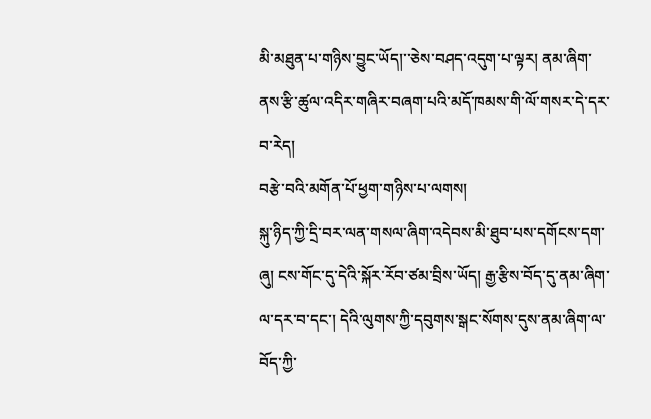མི་མཐུན་པ་གཉིས་བྱུང་ཡོད།་་ཅེས་བཤད་འདུག་པ་ལྟར། ནམ་ཞིག་ནས་རྩི་ཚུལ་འདིར་གཞིར་བཞག་པའི་མདོ་ཁམས་གི་ལོ་གསར་དེ་དར་བ་རེད།
བརྩེ་བའི་མགོན་པོ་ཕྱག་གཉིས་པ་ལགས།
སྐུ་ཉིད་ཀྱི་དྲི་བར་ལན་གསལ་ཞིག་འདེབས་མི་ཐུབ་པས་དགོངས་དག་ཞུ། ངས་གོང་དུ་དེའི་སྐོར་རོབ་ཙམ་བྲིས་ཡོད། རྒྱ་རྩིས་བོད་དུ་ནམ་ཞིག་ལ་དར་བ་དང་། དེའི་ལུགས་ཀྱི་དབུགས་སྒང་སོགས་དུས་ནམ་ཞིག་ལ་བོད་ཀྱི་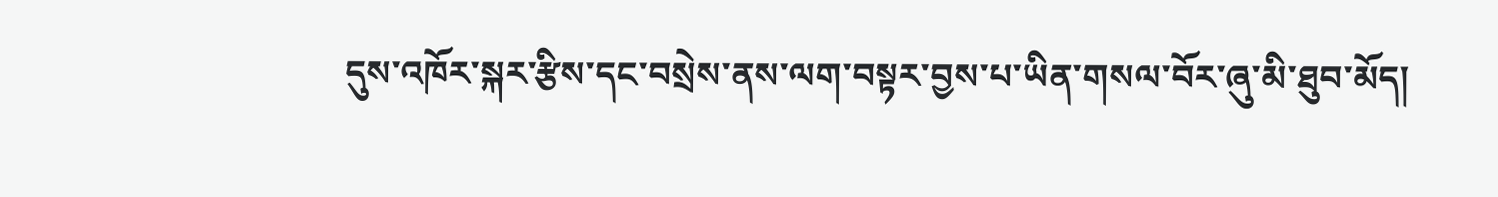དུས་འཁོར་སྐར་རྩིས་དང་བསྲེས་ནས་ལག་བསྟར་བྱས་པ་ཡིན་གསལ་བོར་ཞུ་མི་ཐུབ་མོད།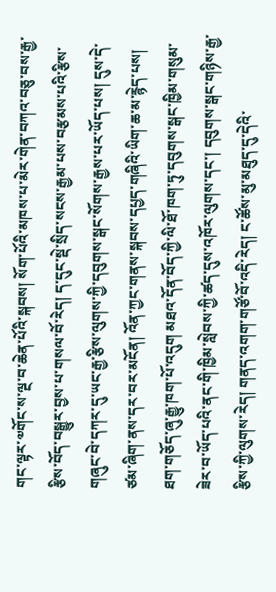གང་ལྟར་༧གོང་ས་ལྔ་བ་ཆེན་པོའི་སྐབས། སོག་པོའི་མཁས་པ་མེར་གེན་བཀའ་བཅུ་བས་རྒྱ་རྩིས་བོད་བསྒྱུར་བྱས་པ་གསལ་བོ་རེད། ད་དུང་སྡེ་སྲིད་སངས་རྒྱམ་པས་བརྩམས་པའི་རྩིས་གཞུང་བེ་དཀར་དུ་ཡང་རྒྱ་རྩིས་ལུགས་ཀྱི་དབུགས་སྒང་སོགས་རྒྱས་པར་ཡོད་པས། དུས་དེ་ཙམ་ཞིག་ནས་དར་བར་མངོན། འོན་ཀྱང་གནས་སྐབས་དཔྱད་གཞིའི་ཡིག་ཆ་མ་རྙེད་པས། ཐག་གཅོད་ཞུ་རྒྱུ་ཁག་པོ་འདུག མཐའ་དོན་བོད་ཀྱི་ལི་ཐོ་ཁག་ཏུ་དབུགས་སྒང་ཁྱིམ་གསུམ་ཟེར་བ་ཡོད་པའི་ནང་གི་ཁྱིམ་སླེབས་ཀྱི་ཚད་དུས་འཁོར་ལུགས་དང་། དབུགས་སྒང་གཉིས་རྒྱ་རྩིས་ཀྱི་ལུགས་རེད། གནད་འགག་གཙོ་བོ་འདི་རེད། ང་ཚོས་མུ་མཐུད་དུ་དེའི་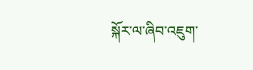སྐོར་ལ་ཞིབ་འཇུག་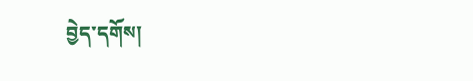བྱེད་དགོས།